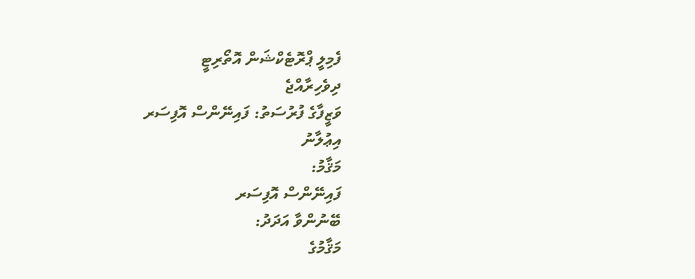ފެމިލީ ޕްރޮޓެކްޝަން އޮތޯރިޓީ
ދިވެހިރާއްޖެ
ވަޒީފާގެ ފުރުސަތު: ފައިނޭންސް އޮފިސަރ
އިޢުލާނު
މަޤާމު:
ފައިނޭންސް އޮފިސަރ
ބޭނުންވާ އަދަދު:
މަޤާމުގެ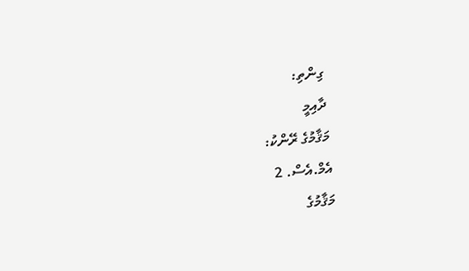ގިންތި:
ދާއިމީ
މަޤާމުގެ ރޭންކު:
އެމް.އެސް. 2
މަޤާމުގެ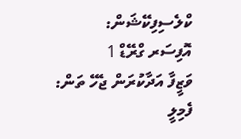ކްލެސިފިކޭޝަން:
އޮފިސަރ ގްރޭޑް 1
ވަޒީފާ އަދާކުރަން ޖެހޭ ތަން:
ފެމިލީ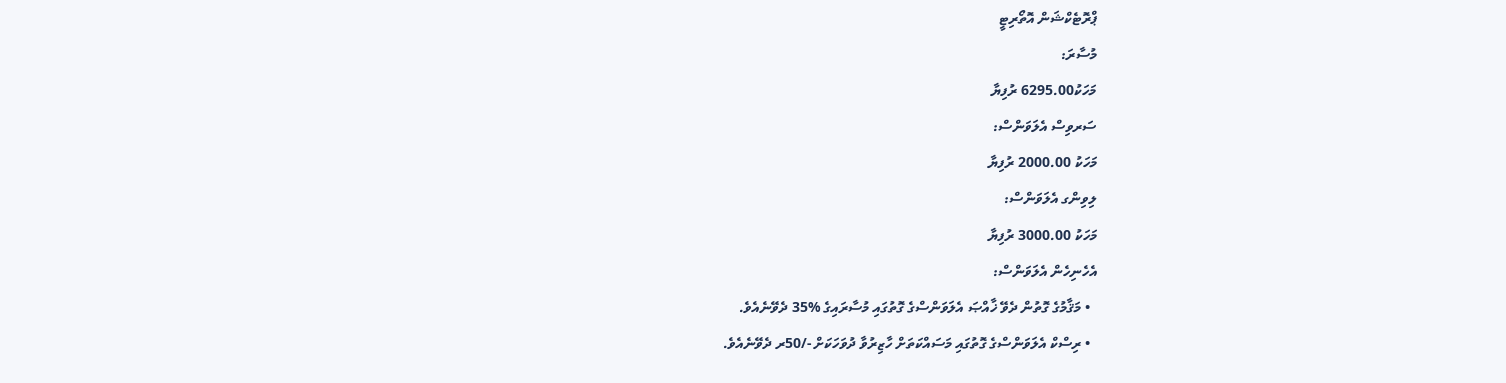ޕްރޮޓެކްޝަން އޮތޯރިޓީ
މުސާރަ:
މަހަކު6295.00 ރުފިޔާ
ސަރވިސް އެލަވަންސް:
މަހަކު 2000.00 ރުފިޔާ
ލިވިންގ އެލަވަންސް:
މަހަކު 3000.00 ރުފިޔާ
އެހެނިހެން އެލަވަންސް:
  • މަޤާމުގެ ގޮތުން ދެވޭ ޚާއްޞަ އެލަވަންސްގެ ގޮތުގައި މުސާރައިގެ %35 ދެވޭނެއެވެ.
  • ރިސްކް އެލަވަންސްގެ ގޮތުގައި މަސައްކަތަށް ހާޒިރުވާ ދުވަހަކަށް -/50ރ ދެވޭނެއެވެ.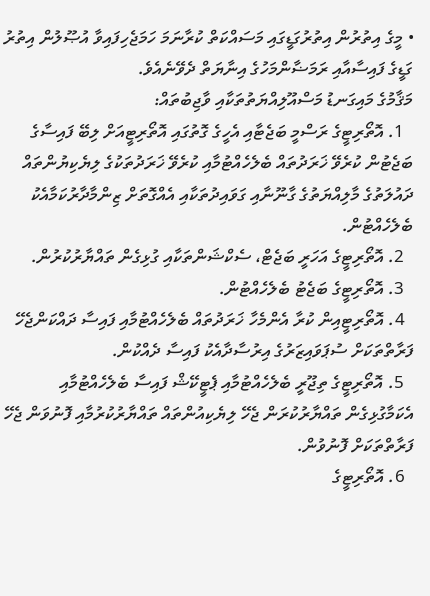• މީގެ އިތުރުން އިތުރުގަޑީގައި މަސައްކަތް ކުރާނަމަ ހަމަޖެހިފައިވާ އުޞޫލުން އިތުރު ގަޑީގެ ފައިސާއާއި ރަމަޟާންމަހުގެ އިނާޔަތް ދެވޭނެއެވެ.
މަޤާމުގެ މައިގަނޑު މަސްއޫލިއްޔަތުތަކާއި ވާޖިބުތައް:
  1. އޮތޯރިޓީގެ ރަސްމީ ބަޖެޓާއި އެހީގެ ގޮތުގައި އޮތޯރިޓީއަށް ލިބޭ ފައިސާގެ ބަޖެޓުން ކުރެވޭ ޚަރަދުތައް ބެލެހެއްޓުމާއި ކުރެވޭ ޚަރަދުތަކުގެ ލިޔެކިޔުންތައް ދައުލަތުގެ މާލިއްޔަތުގެ ގާނޫނާއި ގަވައިދުތަކާއި އެއްގޮތަށް ޒިންމާދާރުކަމާއެކު ބެލެހެއްޓުން.
  2. އޮތޯރިޓީގެ އަހަރީ ބަޖެޓް، ސެކްޝަންތަކާއި ގުޅިގެން ތައްޔާރުކުރުން.
  3. އޮތޯރިޓީގެ ބަޖެޓު ބެލެހެއްޓުން.
  4. އޮތޯރިޓީއިން ކުރާ އެންމެހާ ޚަރަދުތައް ބެލެހެއްޓުމާއި ފައިސާ ދައްކަންޖެހޭ ފަރާތްތަކަށް ސުޕަވައިޒަރުގެ އިރުސާދާއެކު ފައިސާ ދެއްކުން.
  5. އޮތޯރިޓީގެ ތިޖޫރީ ބެލެހެއްޓުމާއި ޕެޓީކޭޝް ފައިސާ ބެލެހެއްޓުމާއި އެކަމާގުޅިގެން ތައްޔާރުކުރަން ޖެހޭ ލިޔެކިއުންތައް ތައްޔާރުކުރުމާއި ފޮނުވަން ޖެހޭ ފަރާތްތަކަށް ފޮނުވުން.
  6. އޮތޯރިޓީގެ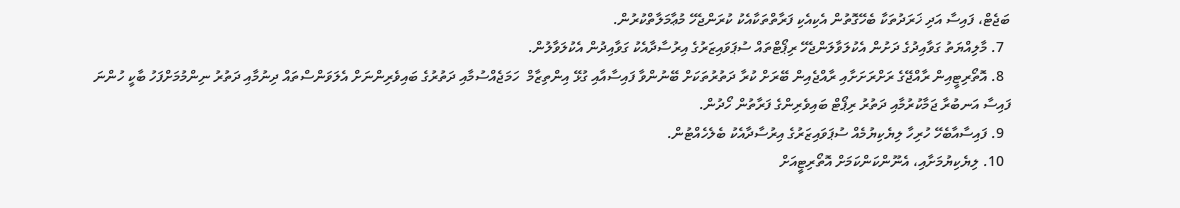ބަޖެޓް، ފައިސާ އަދި ޚަރަދުތަކާ ބެހޭގޮތުން އެކިއެކި ފަރާތްތަކާއެކު ކުރަންޖެހޭ މުޢާމަލާތްކުރުން.
  7. މާލިއްޔަތު ގަވާއިދުގެ ދަށުން އެކުލަވާލަންޖެހޭ ރިޕޯޓްތައް ސުޕަވައިޒަރުގެ އިރުސާދާއެކު ގަވާއިދުން އެކުލަވާލުން.
  8. އޮތޯރިޓީއިން ރާއްޖޭގެ ރަށްރަށަށާއި ރާއްޖެއިން ބޭރަށް ކުރާ ދަތުރުތަކަށް ބޭނުންވާ ފައިސާއާއި ގުޅޭ އިންތިޒާމް  ހަމަޖެއްސުމާއި ދަތުރުގެ ބައިވެރިންނަށް އެލަވަންސްތައް ދިނުމާއި ދަތުރު ނިންމުމަށްފަހު ބާކީ ހުންނަ ފައިސާ އަނބުރާ ޖަމާކުރުމާއި ދަތުރު ރިޕޯޓް ބައިވެރިންގެ ފަރާތުން ހޯދުން.
  9. ފައިސާއާބެހޭ ހުރިހާ ލިޔެކިޔުމެއް ސުޕަވައިޒަރުގެ އިރުސާދާއެކު ބެލެހެއްޓުން.
  10. ލިޔެކިޔުމަށާއި، އެނޫންކަންކަމަށް އޮތޯރިޓީއަށް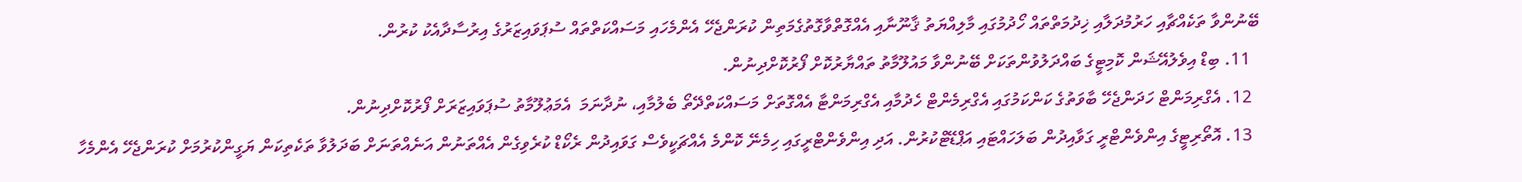ބޭނުންވާ ތަކެއްޗާއި ހަރުމުދަލާއި ޚިދުމަތްތައް ހޯދުމުގައި މާލިއްޔަތު ޤާނޫނާއި އެއްގޮތްވާގޮތުގެމަތިން ކުރަންޖެހޭ އެންމެހައި މަސައްކަތްތައް ސުޕަވައިޒަރުގެ އިރުސާދާއެކު ކުރުން.
  11. ބިޑް އިވެލުއޭޝަން ކޮމިޓީގެ ބައްދަލުވުންތަކަށް ބޭނުންވާ މައުލޫމާތު ތައްޔާރުކޮށް ފޯރުކޮށްދިނުން.
  12. އެގްރިމަންޓް ހަދަންޖެހޭ ބާވަތުގެ ކަންކަމުގައި އެގްރިމެންޓް ހެދުމާއި އެގްރިމަންޓާ އެއްގޮތަށް މަސައްކަތްދޭތޯ ބެލުމާއި، ނުދާނަމަ  އެމަޢުލޫމާތު ސުޕަވައިޒަރަށް ފޯރުކޮށްދިނުން.
  13. އޮތޯރިޓީގެ އިންވެންޓްރީ ގަވާއިދުން ބަލަހައްޓައި އަޕްޑޭޓްކުރުން. އަދި އިންވެންޓްރީގައި ހިމެނޭ ކޮންމެ އެއްޗަކީވެސް ގަވައިދުން ރެކޯޑް ކުރެވިގެން އެއްތަނުން އަނެއްތަނަށް ބަދަލުވާ ތަކެތިކަން ޔަގީންކުރުމަށް ކުރަންޖެހޭ އެންމެހާ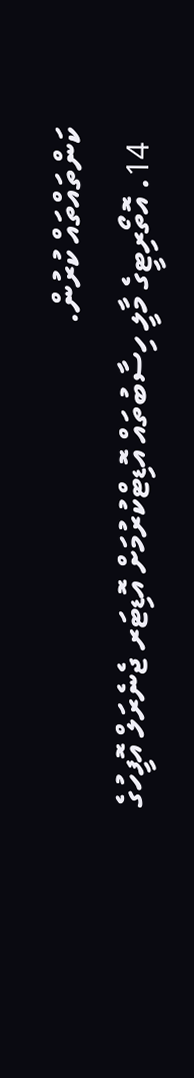ކަންތައްތައް ކުރުން.
  14. އޮތޯރިޓީގެ މާލީ ހިސާބުތައް އޮޑިޓްކުރުމަށް އޮޑިޓަރ ޖެނެރަލް އޮފީހުގެ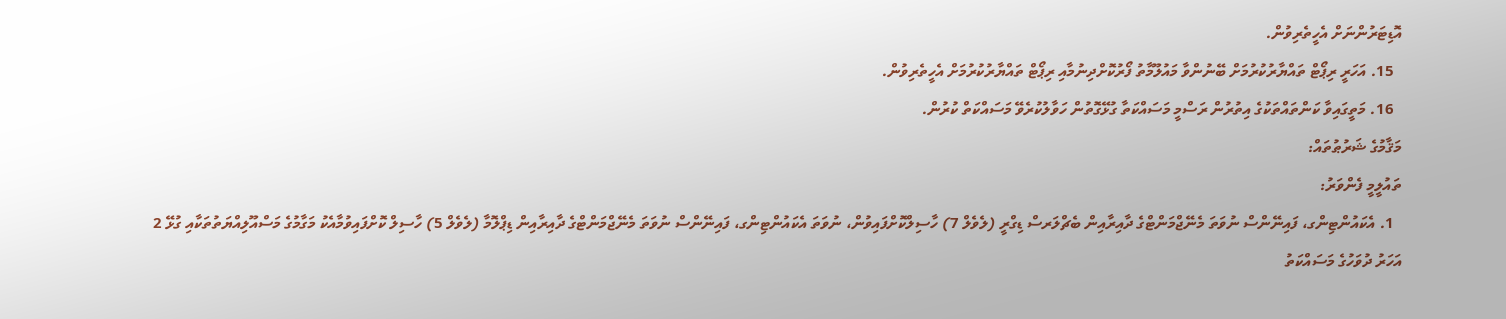އޮޑިޓަރުންނަށް އެހީތެރިވުން.
  15. އަހަރީ ރިޕޯޓް ތައްޔާރުކުރުމަށް ބޭނުންވާ މައުލޫމާތު ފޯރުކޮށްދިނުމާއި ރިޕޯޓް ތައްޔާރުކުރުމަށް އެހީތެރިވުން.
  16. މަތީގައިވާ ކަންތައްތަކުގެ އިތުރުން ރަސްމީ މަސައްކަތާ ގުޅޭގޮތުން ހަވާލުކުރެވޭ މަސައްކަތް ކުރުން.
މަޤާމުގެ ޝަރުޠުތައް:
ތައުލީމީ ފެންވަރު:
  1. އެކައުންޓިންގ، ފައިނޭންސް ނުވަތަ މެނޭޖްމަންޓްގެ ދާއިރާއިން ބެޗްލަރސް ޑިގްރީ (ލެވެލް 7) ހާސިލްކޮށްފައިވުން، ނުވަތަ އެކައުންޓިންގ، ފައިނޭންސް ނުވަތަ މެނޭޖްމަންޓްގެ ދާއިރާއިން ޑިޕްލޮމާ (ލެވެލް 5) ހާސިލް ކޮށްފައިވުމާއެކު މަގާމުގެ މަސްއޫލިއްޔަތުތަކާއި ގުޅޭ 2 އަހަރު ދުވަހުގެ މަސައްކަތު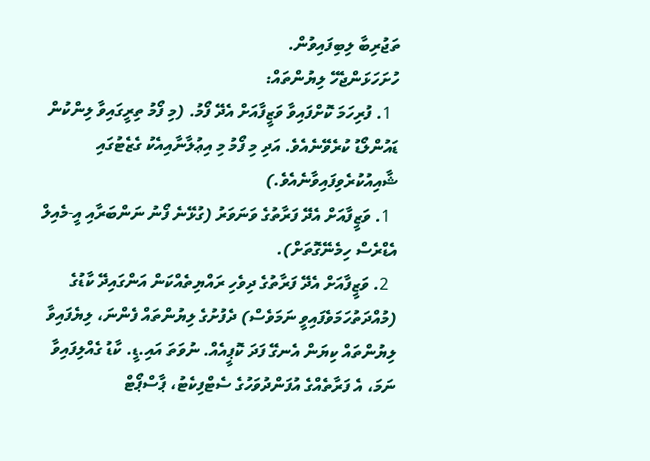ތަޖުރިބާ ލިބިފައިވުން.
ހުށަހަޅަންޖެހޭ ލިޔުންތައް:
  1. ފުރިހަމަ ކޮށްފައިވާ ވަޒީފާއަށް އެދޭ ފޯމު. (މި ފޯމު ތިރީގައިވާ ލިންކުން ޑައުންލޯޑު ކުރެވޭނެއެވެ. އަދި މި ފޯމު މި އިޢުލާނާއިއެކު ގެޒެޓުގައި ޝާއިއުކުރެވިފައިވާނެއެވެ.)
  1. ވަޒީފާއަށް އެދޭ ފަރާތުގެ ވަނަވަރު (ގުޅޭނެ ފޯނު ނަންބަރާއި އީ-މެއިލް އެޑްރެސް ހިމެނޭގޮތަށް).
  2. ވަޒީފާއަށް އެދޭ ފަރާތުގެ ދިވެހި ރައްޔިތެއްކަން އަންގައިދޭ ކާޑުގެ (މުއްދަތުހަމަވެފައިވީ ނަމަވެސް) ދެފުށުގެ ލިޔުންތައް ފެންނަ، ލިޔެފައިވާ ލިޔުންތައް ކިޔަން އެނގޭ ފަދަ ކޮޕީއެއް. ނުވަތަ އައި.ޑީ. ކާޑު ގެއްލިފައިވާ ނަމަ، އެ ފަރާތެއްގެ އުފަންދުވަހުގެ ސެޓްފިކެޓު، ޕާސްޕޯޓް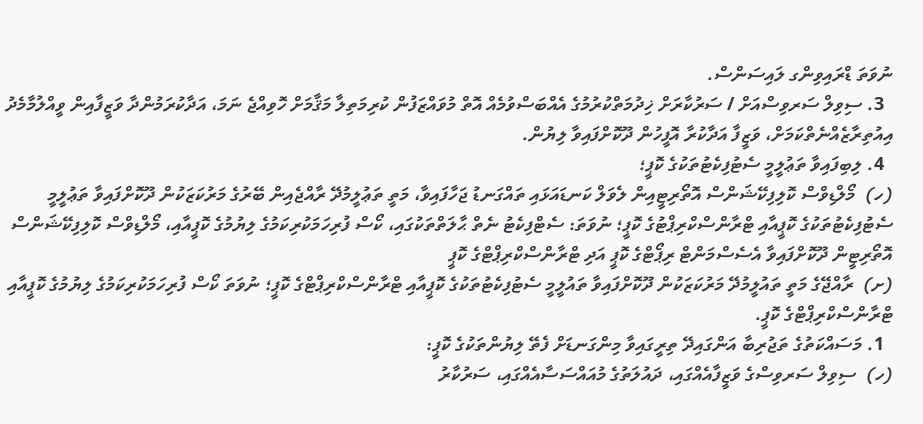ނުވަތަ ޑްރައިވިންގ ލައިސަންސް.
  3. ސިވިލް ސަރވިސްއަށް / ސަރުކާރަށް ޚިދުމަތްކުރުމުގެ އެއްބަސްވުމެއް އޮތް މުވައްޒަފުން ކުރިމަތިލާ މަޤާމަށް ހޮވިއްޖެ ނަމަ، އަދާކުރަމުންދާ ވަޒީފާއިން ވީއްލުމާމެދު އިއުތިރާޒެއްނެތްކަމަށް، ވަޒީފާ އަދާކުރާ އޮފީހުން ދޫކޮށްފައިވާ ލިޔުން.
  4. ލިބިފައިވާ ތަޢުލީމީ ސެޓުފިކެޓުތަކުގެ ކޮޕީ؛
(ހ)  މޯލްޑިވްސް ކޮލިފިކޭޝަންސް އޮތޯރިޓީއިން ލެވަލް ކަނޑައަޅައި ތައްގަނޑު ޖަހާފައިވާ، މަތީ ތަޢުލީމުދޭ ރާއްޖެއިން ބޭރުގެ މަރުކަޒަކުން ދޫކޮށްފައިވާ ތަޢުލީމީ ސެޓުފިކެޓުތަކުގެ ކޮޕީއާއި ޓްރާންސްކްރިޕްޓުގެ ކޮޕީ؛ ނުވަތަ: ސެޓްފިކެޓު ނެތް ޙާލަތްތަކުގައި، ކޯސް ފުރިހަމަކުރިކަމުގެ ލިޔުމުގެ ކޮޕީއާއި، މޯލްޑިވްސް ކޮލިފިކޭޝަންސް އޮތޯރިޓީން ދޫކޮށްފައިވާ އެސެސްމަންޓް ރިޕޯޓްގެ ކޮޕީ އަދި ޓްރާންސްކްރިޕްޓްގެ ކޮޕީ
(ށ)  ރާއްޖޭގެ މަތީ ތައުލީމުދޭ މަރުކަޒަކުން ދޫކޮށްފައިވާ ތައުލީމީ ސެޓުފިކެޓުތަކުގެ ކޮޕީއާއި ޓްރާންސްކްރިޕްޓްގެ ކޮޕީ؛ ނުވަތަ ކޯސް ފުރިހަމަކުރިކަމުގެ ލިޔުމުގެ ކޮޕީއާއި ޓްރާންސްކްރިޕްޓްގެ ކޮޕީ.
  1. މަސައްކަތުގެ ތަޖުރިބާ އަންގައިދޭ ތިރީގައިވާ މިންގަނޑަށް ފެތޭ ލިޔުންތަކުގެ ކޮޕީ:
(ހ)  ސިވިލް ސަރވިސްގެ ވަޒީފާއެއްގައި، ދައުލަތުގެ މުއައްސަސާއެއްގައި، ސަރުކާރު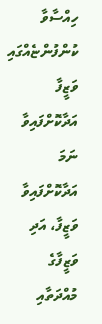ހިއްސާވާ ކުންފުންޏެއްގައި ވަޒީފާ އަދާކޮށްފައިވާ ނަމަ އަދާކޮށްފައިވާ ވަޒީފާ، އަދި ވަޒީފާގެ މުއްދަތާއި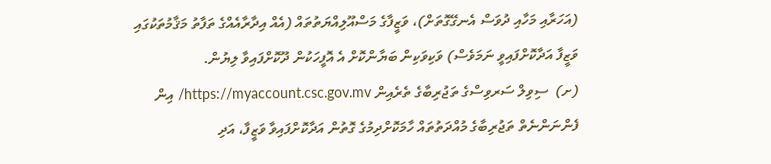(އަހަރާއި މަހާއި ދުވަސް އެނގޭގޮތަށް)، ވަޒީފާގެ މަސްއޫލިއްޔަތުތައް (އެއް އިދާރާއެއްގެ ތަފާތު މަޤާމުތަކުގައި ވަޒީފާ އަދާކޮށްފައިވީ ނަމަވެސް) ވަކިވަކިން ބަޔާންކޮށް އެ އޮފީހަކުން ދޫކޮށްފައިވާ ލިޔުން.
(ށ)  ސިވިލް ސަރވިސްގެ ތަޖުރިބާގެ ތެރެއިން https://myaccount.csc.gov.mv/ އިން ފެންނަންނެތް ތަޖުރިބާގެ މުއްދަތުތައް ހާމަކޮށްދިމުގެ ގޮތުން އަދާކޮށްފައިވާ ވަޒީފާ، އަދި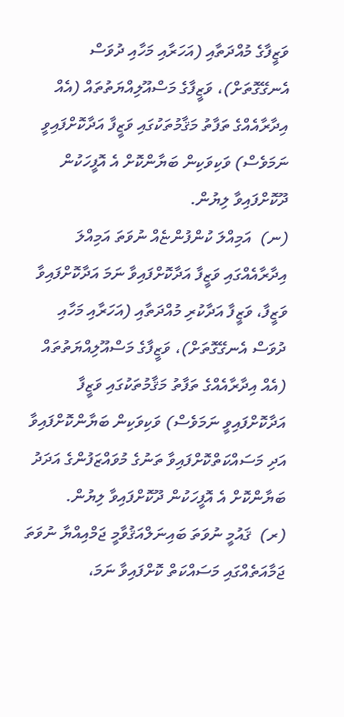ވަޒީފާގެ މުއްދަތާއި (އަހަރާއި މަހާއި ދުވަސް އެނގޭގޮތަށް)، ވަޒީފާގެ މަސްއޫލިއްޔަތުތައް (އެއް އިދާރާއެއްގެ ތަފާތު މަޤާމުތަކުގައި ވަޒީފާ އަދާކޮށްފައިވީ ނަމަވެސް) ވަކިވަކިން ބަޔާންކޮށް އެ އޮފީހަކުން ދޫކޮށްފައިވާ ލިޔުން.
(ނ)  އަމިއްލަ ކުންފުންޏެއް ނުވަތަ އަމިއްލަ އިދާރާއެއްގައި ވަޒީފާ އަދާކޮށްފައިވާ ނަމަ އަދާކޮށްފައިވާ ވަޒީފާ، ވަޒީފާ އަދާކުރި މުއްދަތާއި (އަހަރާއި މަހާއި ދުވަސް އެނގޭގޮތަށް)، ވަޒީފާގެ މަސްއޫލިއްޔަތުތައް (އެއް އިދާރާއެއްގެ ތަފާތު މަޤާމުތަކުގައި ވަޒީފާ އަދާކޮށްފައިވީ ނަމަވެސް) ވަކިވަކިން ބަޔާންކޮށްފައިވާ އަދި މަސައްކަތްކޮށްފައިވާ ތަނުގެ މުވައްޒަފުންގެ އަދަދު ބަޔާންކޮށް އެ އޮފީހަކުން ދޫކޮށްފައިވާ ލިޔުން.
(ރ)  ޤައުމީ ނުވަތަ ބައިނަލްއަޤުވާމީ ޖަމްއިއްޔާ ނުވަތަ ޖަމާއަތެއްގައި މަސައްކަތް ކޮށްފައިވާ ނަމަ،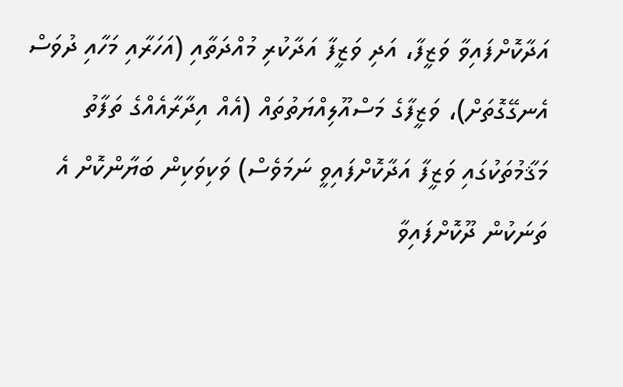އަދާކޮށްފައިވާ ވަޒީފާ، އަދި ވަޒީފާ އަދާކުރި މުއްދަތާއި (އަހަރާއި މަހާއި ދުވަސް އެނގޭގޮތަށް)، ވަޒީފާގެ މަސްއޫލިއްޔަތުތައް (އެއް އިދާރާއެއްގެ ތަފާތު މަޤާމުތަކުގައި ވަޒީފާ އަދާކޮށްފައިވީ ނަމަވެސް) ވަކިވަކިން ބަޔާންކޮށް އެ ތަނަކުން ދޫކޮށްފައިވާ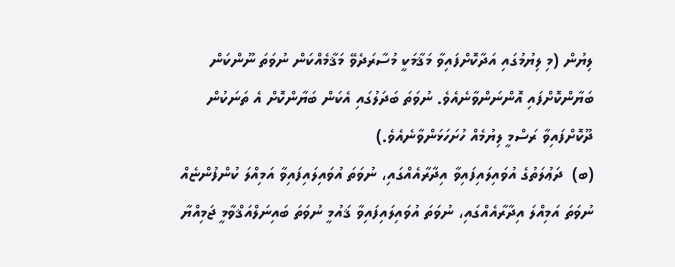ލިޔުން (މި ލިޔުމުގައި އަދާކޮށްފައިވާ މަޤާމަކީ މުސާރަދެވޭ މަޤާމެއްކަން ނުވަތަ ނޫންކަން ބަޔާންކޮށްފައި އޮންނަންވާނެއެވެ. ނުވަތަ ބަދަލުގައި އެކަން ބަޔާންކޮށް އެ ތަނަކުން ދޫކޮށްފައިވާ ރަސްމީ ލިޔުމެއް ހުށަހަޅަންވާނެއެވެ.)
(ބ)  ދަޢުލަތުގެ އުވައިލައިފައިވާ އިދާރާއެއްގައި، ނުވަތަ އުވައިލައިފައިވާ އަމިއްލަ ކުންފުންޏެއް ނުވަތަ އަމިއްލަ އިދާރާއެއްގައި، ނުވަތަ އުވައިލައިފައިވާ ޤައުމީ ނުވަތަ ބައިނަލްއަޤްވާމީ ޖަމިއްޔާ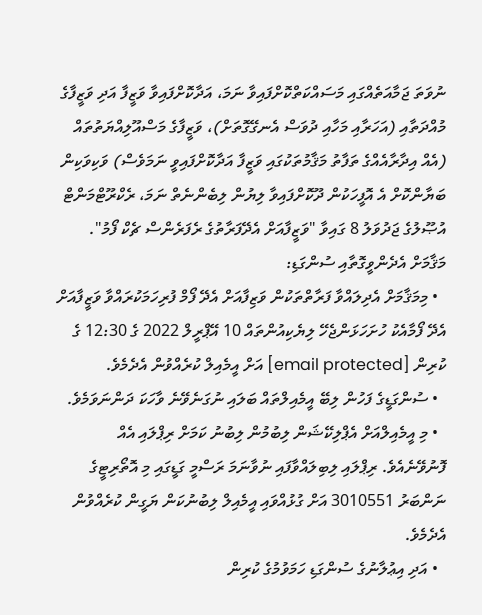ނުވަތަ ޖަމާއަތެއްގައި މަސައްކަތްކޮށްފައިވާ ނަމަ، އަދާކޮށްފައިވާ ވަޒީފާ އަދި ވަޒީފާގެ މުއްދަތާއި (އަހަރާއި މަހާއި ދުވަސް އެނގޭގޮތަށް)، ވަޒީފާގެ މަސްއޫލިއްޔަތުތައް (އެއް އިދާރާއެއްގެ ތަފާތު މަޤާމުތަކުގައި ވަޒީފާ އަދާކޮށްފައިވީ ނަމަވެސް) ވަކިވަކިން ބަޔާންކޮށް އެ އޮފީހަކުން ދޫކޮށްފައިވާ ލިޔުން ލިބެންނެތް ނަމަ، ރެކްރޫޓްމަންޓް އުޞޫލުގެ ޖަދުވަލު 8 ގައިވާ "ވަޒީފާއަށް އެދޭފަރާތުގެ ރެފަރެންސް ޗެކް ފޯމު".
މަޤާމަށް އެދެންވީގޮތާއި ސުންގަޑި:
  • މިމަޤާމަށް އެދިލައްވާ ފަރާތްތަކުން ވަޒިފާއަށް އެދޭ ފޯމް ފުރިހަމަކުރައްވާ ވަޒީފާއަށް އެދޭ ފޯމާއެކު ހުށަހަޅަންޖެހޭ ލިޔެކިއުންތައް 10 އޭޕްރީލް 2022 ގެ 12:30 ގެ ކުރިން [email protected] އަށް އީމެއިލް ކުރެއްވުން އެދެމެވެ.
  • ސުންގަޑީގެ ފަހުން ލިބޭ އީމެއިލްތައް ބަލައި ނުގަނެވޭނެ ވާހަކަ ދަންނަވަމެވެ.
  • މި އީމެއިލްއަށް އެޕްލިކޭޝަން ލިބުމުން ލިބުނު ކަމަށް ރިޕްލައި އެއް ފޮނުވޭނެއެވެ. ރިޕްލައި ލިބިލައްވާފައި ނުވާނަމަ ރަސްމީ ގަޑީގައި މި އޮތޯރިޓީގެ ނަންބަރު 3010551 އަށް ގުޅުއްވައި އީމެއިލް ލިބުނުކަން ޔަގީން ކުރެއްވުން އެދެމެވެ.
  • އަދި އިޢުލާނުގެ ސުންގަޑި ހަމަވުމުގެ ކުރިން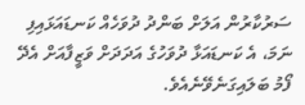ސަރުކާރުން އަލަށް ބަންދު ދުވަހެއް ކަނޑައަޅައިފި ނަމަ، އެ ކަނޑައަޅާ ދުވަހުގެ އަދަދަށް ވަޒީފާއަށް އެދޭ ފޯމު ބަލައިގަނެވޭނެއެވެ.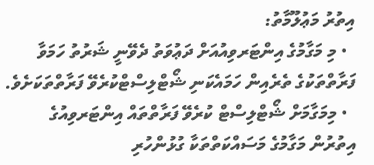އިތުރު މަޢުލޫމާތު:
  • މި މަގާމުގެ އިންޓަރވިއުއަށް ދަޢުވަތު ދެވޭނީ ޝަރުތު ހަމަވާ ފަރާތްތަކުގެ ތެރެއިން ހަމައެކަނި ޝޯޓްލިސްޓްކުރެވޭ ފަރާތްތަކަށެވެ.
  • މިމަގާމަށް ޝޯޓްލިސްޓް ކުރެވޭ ފަރާތްތައް އިންޓަރވިއުގެ އިތުރުން މަގާމުގެ މަސައްކަތްތަކާ ގުޅުންހުރި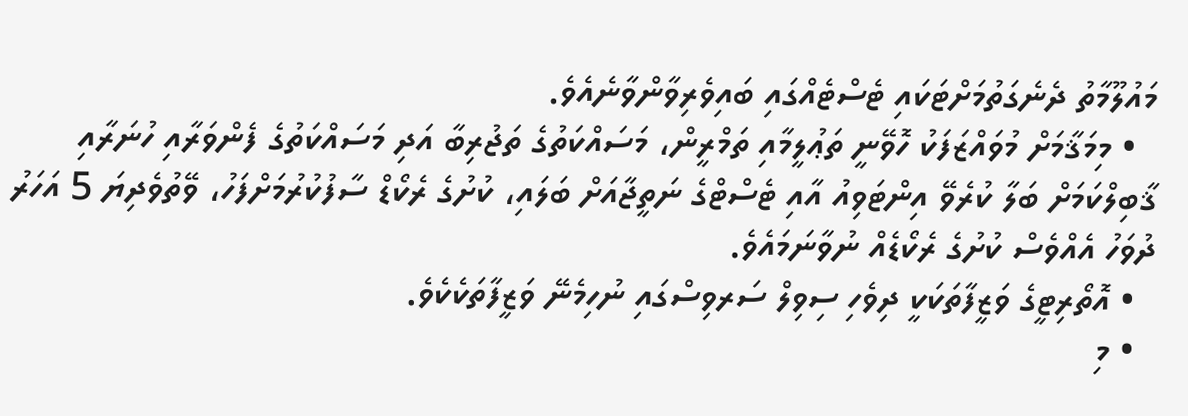މައުލޫމާތު ދެނެގަތުމަށްޓަކައި ޓެސްޓެއްގައި ބައިވެރިވާންވާނެއެވެ.
  • މިމަޤާމަށް މުވައްޒަފަކު ހޮވޭނީ ތަޢުލީމާއި ތަމްރީން، މަސައްކަތުގެ ތަޖުރިބާ އަދި މަސައްކަތުގެ ފެންވަރާއި ހުނަރާއި ޤާބިލްކަމަށް ބަލާ ކުރެވޭ އިންޓަވިއު އާއި ޓެސްޓްގެ ނަތީޖާއަށް ބަލައި، ކުށުގެ ރެކޯޑް ސާފުކުރުމަށްފަހު، ވޭތުވެދިޔަ 5 އަހަރު ދުވަހު އެއްވެސް ކުށުގެ ރެކޯޑެއް ނުވާނަމައެވެ.
  • އޮތޯރިޓީގެ ވަޒީފާތަކަކީ ދިވެހި ސިވިލް ސަރވިސްގައި ނުހިމެނޭ ވަޒީފާތަކެކެވެ.
  • މި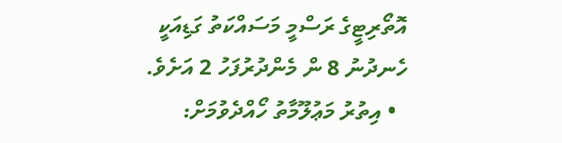އޮތޯރިޓީގެ ރަސްމީ މަސައްކަތު ގަޑިއަކީ ހެނދުނު 8 ން މެންދުރުފަހު 2 އަށެވެ.
  • އިތުރު މަޢުލޫމާތު ހޯއްދެވުމަށް: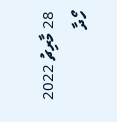28 މާރިޗު 2022
ހޯދާ